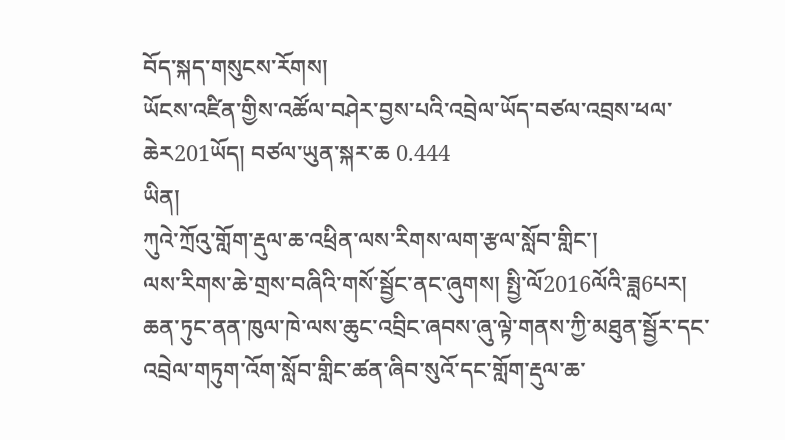བོད་སྐད་གསུངས་རོགས།
ཡོངས་འཛིན་གྱིས་འཚོལ་བཤེར་བྱས་པའི་འབྲེལ་ཡོད་བཙལ་འབྲས་ཕལ་ཆེར201ཡོད། བཙལ་ཡུན་སྐར་ཆ 0.444
ཡིན།
ཀུའེ་ཀྲོའུ་གློག་རྡུལ་ཆ་འཕྲིན་ལས་རིགས་ལག་རྩལ་སློབ་གླིང་།
ལས་རིགས་ཆེ་གྲས་བཞིའི་གསོ་སྦྱོང་ནང་ཞུགས། སྤྱི་ལོ2016ལོའི་ཟླ6པར། ཆན་ཏུང་ནན་ཁུལ་ཁེ་ལས་ཆུང་འབྲིང་ཞབས་ཞུ་ལྟེ་གནས་ཀྱི་མཐུན་སྦྱོར་དང་འབྲེལ་གཏུག་འོག་སློབ་གླིང་ཚན་ཞིབ་སུའོ་དང་གློག་རྡུལ་ཆ་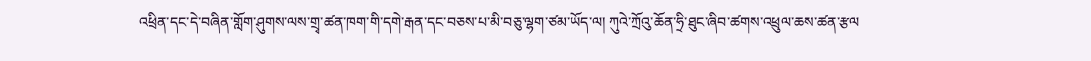འཕྲིན་དང་དེ་བཞིན་གློག་ཤུགས་ལས་གྲྭ་ཚན་ཁག་གི་དགེ་རྒན་དང་བཅས་པ་མི་བཅུ་ལྷག་ཙམ་ཡོད་ལ། ཀུའེ་ཀྲོའུ་ཆོན་ཧྲི་ཐུང་ཞིབ་ཚགས་འཕྲུལ་ཆས་ཚན་རྩལ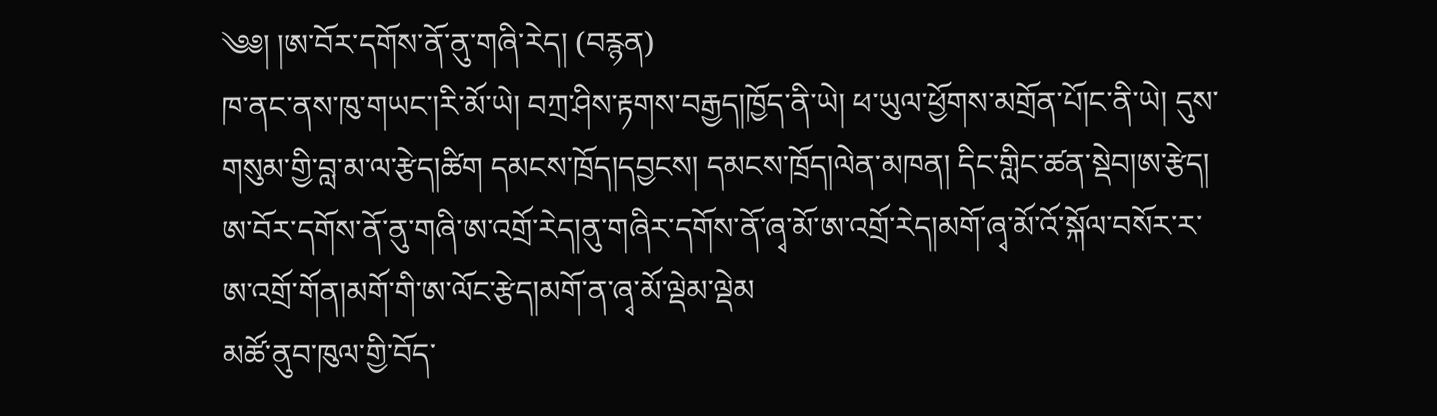༄༅། །ཨ་བོར་དགོས་ནོ་ནུ་གཞི་རེད། (བརྙན)
ཁ་ནང་ནས་ཁུ་གཡང་།རི་མོ་ཡེ། བཀྲ་ཤིས་རྟགས་བརྒྱད།ཁྱོད་ནི་ཡེ། ཕ་ཡུལ་ཕྱོགས་མགྲོན་པོ།ང་ནི་ཡེ། དུས་གསུམ་གྱི་བླ་མ་ལ་རྩེད།ཚིག དམངས་ཁྲོད།དབྱངས། དམངས་ཁྲོད།ལེན་མཁན། དིང་གླིང་ཚན་སྡེབ།ཨ་རྩེད། ཨ་བོར་དགོས་ནོ་ནུ་གཞི་ཨ་འགྲོ་རེད།ནུ་གཞིར་དགོས་ནོ་ཞྭ་མོ་ཨ་འགྲོ་རེད།མགོ་ཞྭ་མོ་འོ་སྐོལ་བསོར་ར་ཨ་འགྲོ་གོན།མགོ་གི་ཨ་ལོང་རྩེད།མགོ་ན་ཞྭ་མོ་ལྡེམ་ལྡེམ
མཚོ་ནུབ་ཁུལ་གྱི་བོད་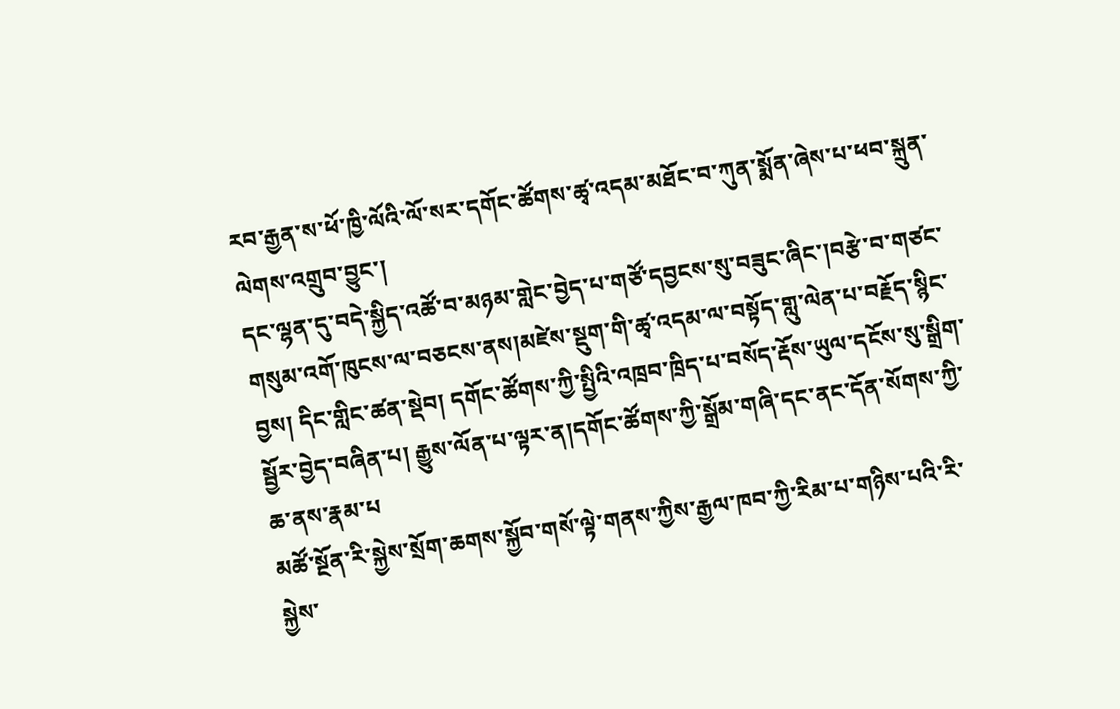རབ་རྒྱན་ས་ཕོ་ཁྱི་ལོའི་ལོ་སར་དགོང་ཚོགས་ཚྭ་འདམ་མཐོང་བ་ཀུན་སྨོན་ཞེས་པ་ཕབ་སྐྲུན་ལེགས་འགྲུབ་བྱུང་།
དང་ལྷན་དུ་བདེ་སྐྱིད་འཚོ་བ་མཉམ་གླེང་བྱེད་པ་གཙོ་དབྱངས་སུ་བཟུང་ཞིང་།བརྩེ་བ་གཙང་གསུམ་འགོ་ཁུངས་ལ་བཅངས་ནས།མཛེས་སྡུག་གི་ཚྭ་འདམ་ལ་བསྟོད་གླུ་ལེན་པ་བརྗོད་སྙིང་བྱས། དིང་གླིང་ཚན་སྡེབ། དགོང་ཚོགས་ཀྱི་སྤྱིའི་འཁྲབ་ཁྲིད་པ་བསོད་རྡོས་ཡུལ་དངོས་སུ་སྒྲིག་སྦྱོར་བྱེད་བཞིན་པ། རྒྱུས་ལོན་པ་ལྟར་ན།དགོང་ཚོགས་ཀྱི་སྒྲོམ་གཞི་དང་ནང་དོན་སོགས་ཀྱི་ཆ་ནས་རྣམ་པ
མཚོ་སྔོན་རི་སྐྱེས་སྲོག་ཆགས་སྐྱོབ་གསོ་ལྟེ་གནས་ཀྱིས་རྒྱལ་ཁབ་ཀྱི་རིམ་པ་གཉིས་པའི་རི་སྐྱེས་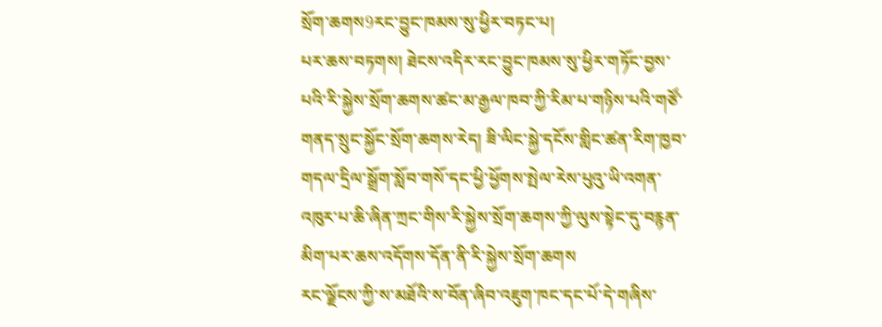སྲོག་ཆགས9རང་བྱུང་ཁམས་སུ་ཕྱིར་བཏང་པ།
པར་ཆས་བཏགས། ཐེངས་འདིར་རང་བྱུང་ཁམས་སུ་ཕྱིར་གཏོང་བྱས་པའི་རི་སྐྱེས་སྲོག་ཆགས་ཚང་མ་རྒྱལ་ཁབ་ཀྱི་རིམ་པ་གཉིས་པའི་གཙོ་གནད་སྲུང་སྐྱོང་སྲོག་ཆགས་རེད། ཟི་ལིང་སྐྱེ་དངོས་གླིང་ཚན་རིག་ཁྱབ་གདལ་དྲིལ་སྒྲོག་སློབ་གསོ་དང་ཕྱི་ཕྱོགས་སྤེལ་རེས་པུའུ་ཡི་འགན་འཁུར་པ་ཆི་ཞིན་ཀྲང་གིས་རི་སྐྱེས་སྲོག་ཆགས་ཀྱི་ལུས་སྟེང་དུ་བརྙན་མིག་པར་ཆས་འདོགས་དོན་ནི་རི་སྐྱེས་སྲོག་ཆགས
རང་ལྗོངས་ཀྱི་ས་མཐོའི་ས་བོན་ཞིབ་འཇུག་ཁང་དང་པོ་དེ་གཞིས་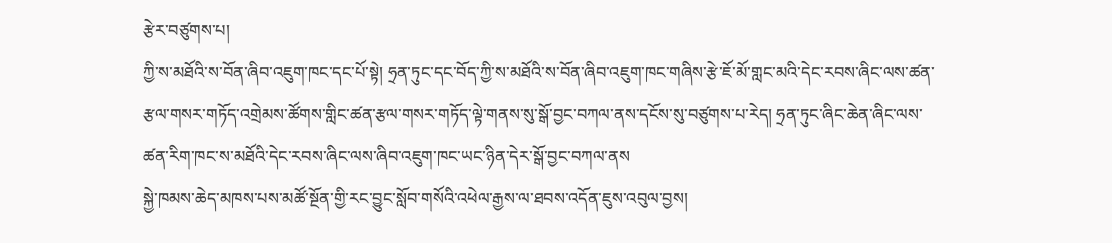རྩེར་བཙུགས་པ།
ཀྱི་ས་མཐོའི་ས་བོན་ཞིབ་འཇུག་ཁང་དང་པོ་སྟེ། ཧྲན་ཏུང་དང་བོད་ཀྱི་ས་མཐོའི་ས་བོན་ཞིབ་འཇུག་ཁང་གཞིས་རྩེ་ཇོ་མོ་གླང་མའི་དེང་རབས་ཞིང་ལས་ཚན་རྩལ་གསར་གཏོད་འགྲེམས་ཚོགས་གླིང་ཚན་རྩལ་གསར་གཏོད་ལྟེ་གནས་སུ་སྒོ་བྱང་བཀལ་ནས་དངོས་སུ་བཙུགས་པ་རེད། ཧྲན་ཏུང་ཞིང་ཆེན་ཞིང་ལས་ཚན་རིག་ཁང་ས་མཐོའི་དེང་རབས་ཞིང་ལས་ཞིབ་འཇུག་ཁང་ཡང་ཉིན་དེར་སྒོ་བྱང་བཀལ་ནས
སྐྱེ་ཁམས་ཆེད་མཁས་པས་མཚོ་སྔོན་གྱི་རང་བྱུང་སློབ་གསོའི་འཕེལ་རྒྱས་ལ་ཐབས་འདོན་ཇུས་འབུལ་བྱས།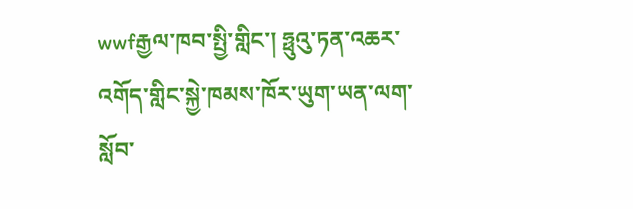wwfརྒྱལ་ཁབ་སྤྱི་གླིང་། ཧྥུའུ་ཏན་འཆར་འགོད་གླིང་སྐྱེ་ཁམས་ཁོར་ཡུག་ཡན་ལག་སློབ་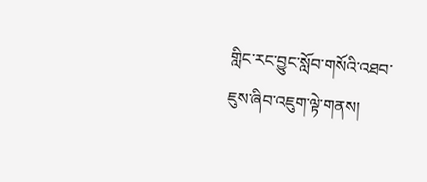གླིང་རང་བྱུང་སློབ་གསོའི་འཐབ་ཇུས་ཞིབ་འཇུག་ལྟེ་གནས།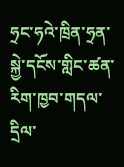ཧྲང་ཧའེ་ཁྲིན་ཧྲན་སྐྱེ་དངོས་གླིང་ཚན་རིག་ཁྱབ་གདལ་དྲིལ་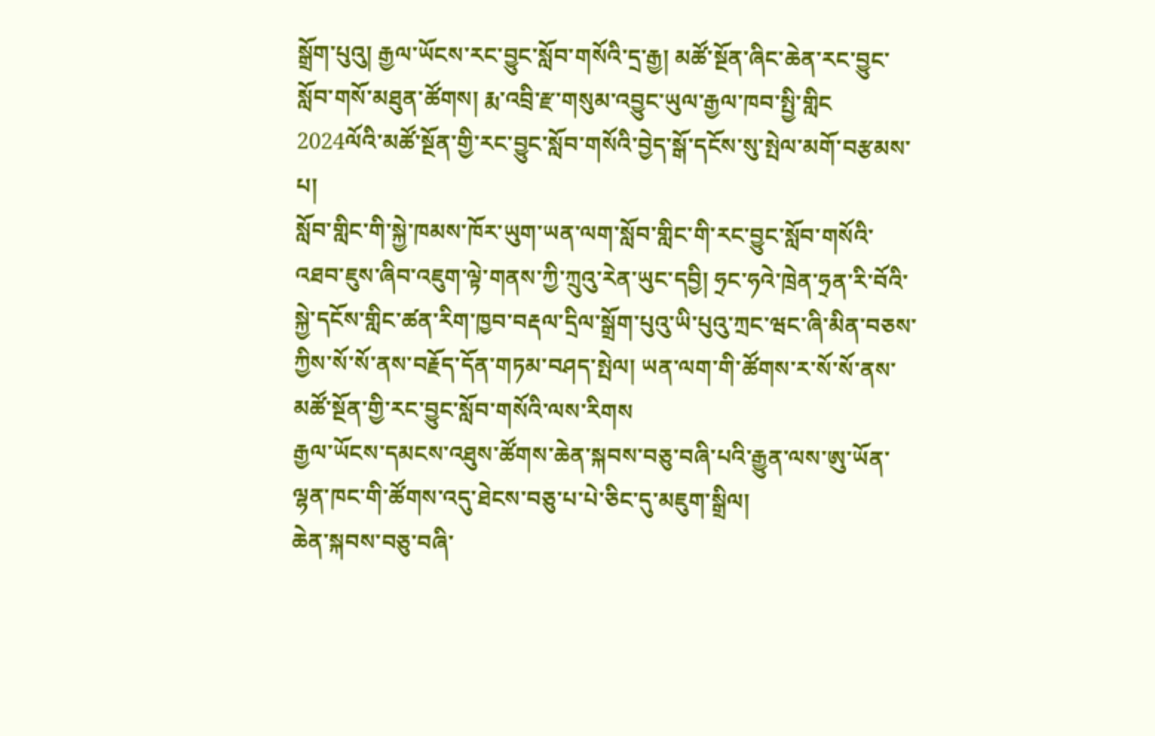སྒྲོག་པུའུ། རྒྱལ་ཡོངས་རང་བྱུང་སློབ་གསོའི་དྲ་རྒྱ། མཚོ་སྔོན་ཞིང་ཆེན་རང་བྱུང་སློབ་གསོ་མཐུན་ཚོགས། རྨ་འབྲི་རྫ་གསུམ་འབྱུང་ཡུལ་རྒྱལ་ཁབ་སྤྱི་གླིང
2024ལོའི་མཚོ་སྔོན་གྱི་རང་བྱུང་སློབ་གསོའི་བྱེད་སྒོ་དངོས་སུ་སྤེལ་མགོ་བརྩམས་པ།
སློབ་གླིང་གི་སྐྱེ་ཁམས་ཁོར་ཡུག་ཡན་ལག་སློབ་གླིང་གི་རང་བྱུང་སློབ་གསོའི་འཐབ་ཇུས་ཞིབ་འཇུག་ལྟེ་གནས་ཀྱི་ཀྲུའུ་རེན་ཡུང་དབྱི། ཧྲང་ཧའེ་ཁྲེན་ཧྲན་རི་བོའི་སྐྱེ་དངོས་གླིང་ཚན་རིག་ཁྱབ་བརྡལ་དྲིལ་སྒྲོག་པུའུ་ཡི་པུའུ་ཀྲང་ཝང་ཞི་མིན་བཅས་ཀྱིས་སོ་སོ་ནས་བརྗོད་དོན་གཏམ་བཤད་སྤེལ། ཡན་ལག་གི་ཚོགས་ར་སོ་སོ་ནས་མཚོ་སྔོན་གྱི་རང་བྱུང་སློབ་གསོའི་ལས་རིགས
རྒྱལ་ཡོངས་དམངས་འཐུས་ཚོགས་ཆེན་སྐབས་བཅུ་བཞི་པའི་རྒྱུན་ལས་ཨུ་ཡོན་ལྷན་ཁང་གི་ཚོགས་འདུ་ཐེངས་བཅུ་པ་པེ་ཅིང་དུ་མཇུག་སྒྲིལ།
ཆེན་སྐབས་བཅུ་བཞི་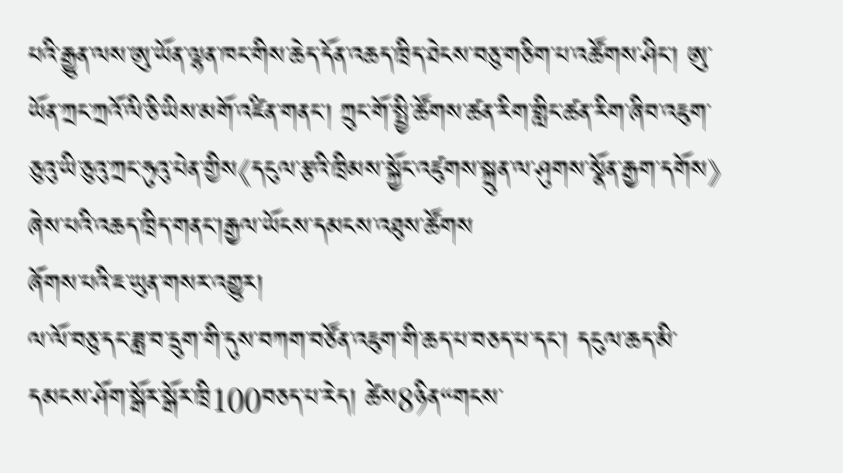པའི་རྒྱུན་ལས་ཨུ་ཡོན་ལྷན་ཁང་གིས་ཆེད་དོན་འཆད་ཁྲིད་ཐེངས་བཅུ་གཅིག་པ་འཚོགས་ཤིང་། ཨུ་ཡོན་ཀྲང་ཀྲའོ་ལི་ཅི་ཡིས་མགོ་འཛིན་གནང་། ཀྲུང་གོ་སྤྱི་ཚོགས་ཚན་རིག་གླིང་ཚན་རིག་ཞིབ་འཇུག་ཅུའུ་ཡི་ཅུའུ་ཀྲང་ཧུའུ་པེན་གྱིས《དངུལ་རྩའི་ཁྲིམས་སྐྱོང་འཛུགས་སྐྲུན་ལ་ཤུགས་སྣོན་རྒྱག་དགོས》ཞེས་པའི་འཆད་ཁྲིད་གནང་།རྒྱལ་ཡོངས་དམངས་འཐུས་ཚོགས
ཞོགས་པའི་ཇ་ཡུན་གསར་འགྱུར།
ལ་ལོ་བཅུ་དང་ཟླ་བ་དྲུག་གི་དུས་བཀག་བཙོན་འཇུག་གི་ཆད་པ་བཅད་པ་དང་། དངུལ་ཆད་མི་དམངས་ཤོག་སྒོར་སྒོར་ཁྲི100བཅད་པ་རེད། ཚེས8ཉིན“གངས་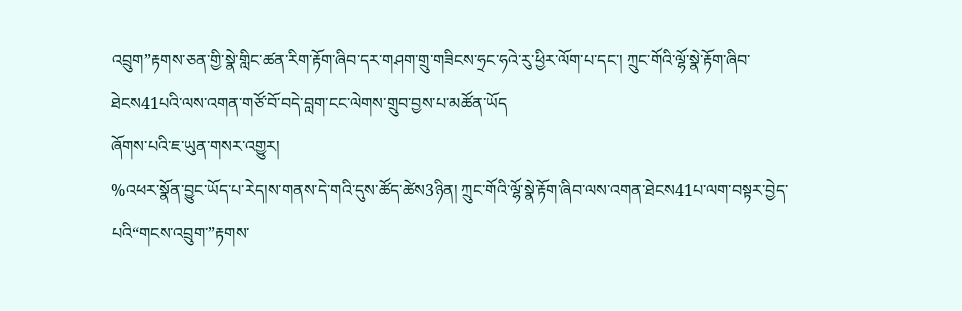འབྲུག”རྟགས་ཅན་གྱི་སྣེ་གླིང་ཚན་རིག་རྟོག་ཞིབ་དར་གཤག་གྲུ་གཟིངས་ཧྲང་ཧའེ་རུ་ཕྱིར་ལོག་པ་དང་། ཀྲུང་གོའི་ལྷོ་སྣེ་རྟོག་ཞིབ་ཐེངས41པའི་ལས་འགན་གཙོ་བོ་བདེ་བླག་ངང་ལེགས་གྲུབ་བྱས་པ་མཚོན་ཡོད
ཞོགས་པའི་ཇ་ཡུན་གསར་འགྱུར།
%འཕར་སྣོན་བྱུང་ཡོད་པ་རེད།ས་གནས་དེ་གའི་དུས་ཚོད་ཚེས3ཉིན། ཀྲུང་གོའི་ལྷོ་སྣེ་རྟོག་ཞིབ་ལས་འགན་ཐེངས41པ་ལག་བསྟར་བྱེད་པའི“གངས་འབྲུག་”རྟགས་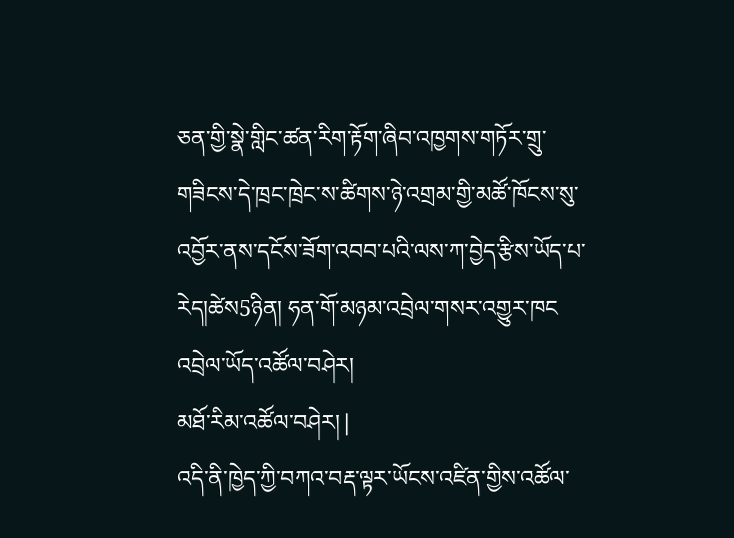ཅན་གྱི་སྣེ་གླིང་ཚན་རིག་རྟོག་ཞིབ་འཁྱགས་གཏོར་གྲུ་གཟིངས་དེ་ཁྲང་ཁྲེང་ས་ཚིགས་ཉེ་འགྲམ་གྱི་མཚོ་ཁོངས་སུ་འབྱོར་ནས་དངོས་ཟོག་འབབ་པའི་ལས་ཀ་བྱེད་རྩིས་ཡོད་པ་རེད།ཚེས5ཉིན། ཧན་གོ་མཉམ་འབྲེལ་གསར་འགྱུར་ཁང
འབྲེལ་ཡོད་འཚོལ་བཤེར།
མཐོ་རིམ་འཚོལ་བཤེར། |
འདི་ནི་ཁྱེད་ཀྱི་བཀའ་བརྡ་ལྟར་ཡོངས་འཛིན་གྱིས་འཚོལ་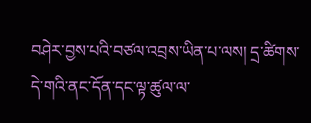བཤེར་བྱས་པའི་བཙལ་འབྲས་ཡིན་པ་ལས། དྲ་ཚིགས་དེ་གའི་ནང་དོན་དང་ལྟ་ཚུལ་ལ་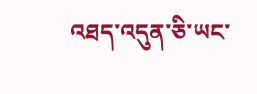འཐད་འདུན་ཅི་ཡང་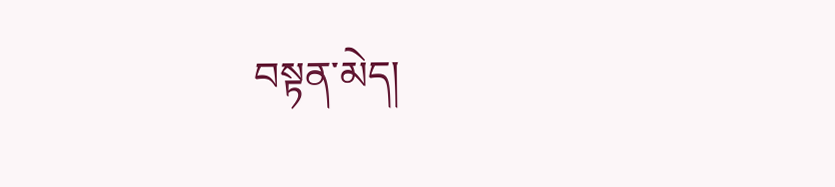བསྟན་མེད།